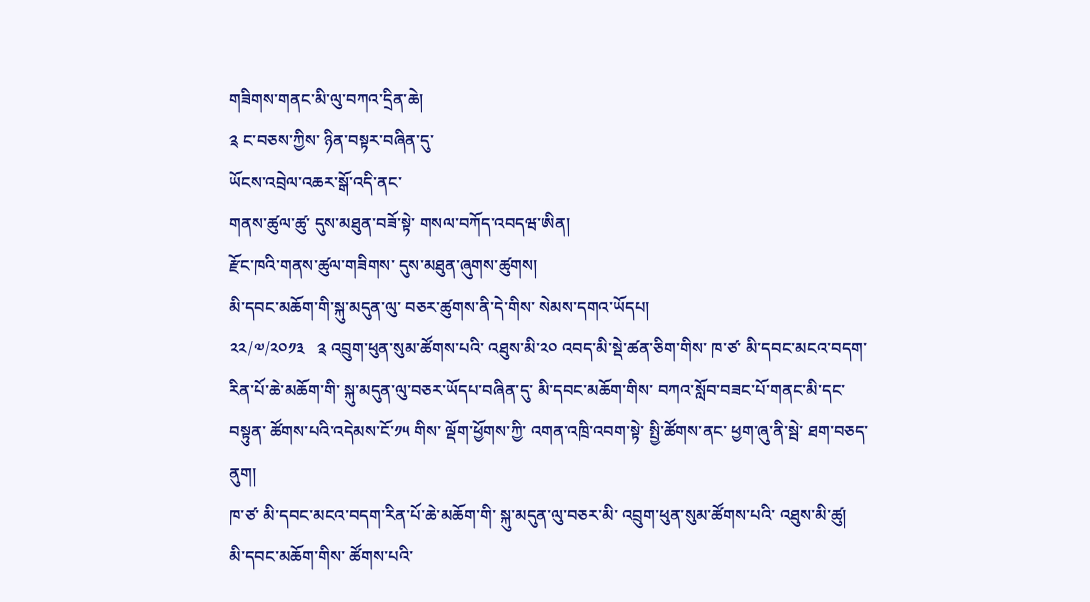གཟིགས་གནང་མི་ལུ་བཀའ་དྲིན་ཆེ།
༉ ང་བཅས་ཀྱིས་ ཉིན་བསྟར་བཞིན་དུ་
ཡོངས་འབྲེལ་འཆར་སྒོ་འདི་ནང་
གནས་ཚུལ་ཚུ་ དུས་མཐུན་བཟོ་སྟེ་ གསལ་བཀོད་འབདཝ་ཨིན།
རྫོང་ཁའི་གནས་ཚུལ་གཟིགས་ དུས་མཐུན་ཞུགས་ཚུགས།
མི་དབང་མཆོག་གི་སྐུ་མདུན་ལུ་ བཅར་ཚུགས་ནི་དེ་གིས་ སེམས་དགའ་ཡོདཔ།
༢༢/༧/༢༠༡༣   ༉ འབྲུག་ཕུན་སུམ་ཚོགས་པའི་ འཐུས་མི་༢༠ འབད་མི་སྡེ་ཚན་ཅིག་གིས་ ཁ་ཙ་ མི་དབང་མངའ་བདག་རིན་པོ་ཆེ་མཆོག་གི་ སྐུ་མདུན་ལུ་བཅར་ཡོདཔ་བཞིན་དུ་ མི་དབང་མཆོག་གིས་ བཀའ་སློབ་བཟང་པོ་གནང་མི་དང་བསྟུན་ ཚོགས་པའི་འདེམས་ངོ་༡༥ གིས་ ལྡོག་ཕྱོགས་ཀྱི་ འགན་འཁྲི་འབག་སྟེ་ སྤྱི་ཚོགས་ནང་ ཕྱག་ཞུ་ནི་སྦེ་ ཐག་བཅད་ནུག།
ཁ་ཙ་ མི་དབང་མངའ་བདག་རིན་པོ་ཆེ་མཆོག་གི་ སྐུ་མདུན་ལུ་བཅར་མི་ འབྲུག་ཕུན་སུམ་ཚོགས་པའི་ འཐུས་མི་ཚུ།
མི་དབང་མཆོག་གིས་ ཚོགས་པའི་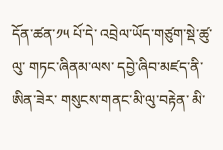དོན་ཚན་༡༥ པོ་དེ་ འབྲེལ་ཡོད་གཙུག་སྡེ་ཚུ་ལུ་ གཏང་ཞིནམ་ལས་ དབྱེ་ཞིབ་མཛད་ནི་ཨིན་ཟེར་ གསུངས་གནང་མི་ལུ་བརྟེན་ མི་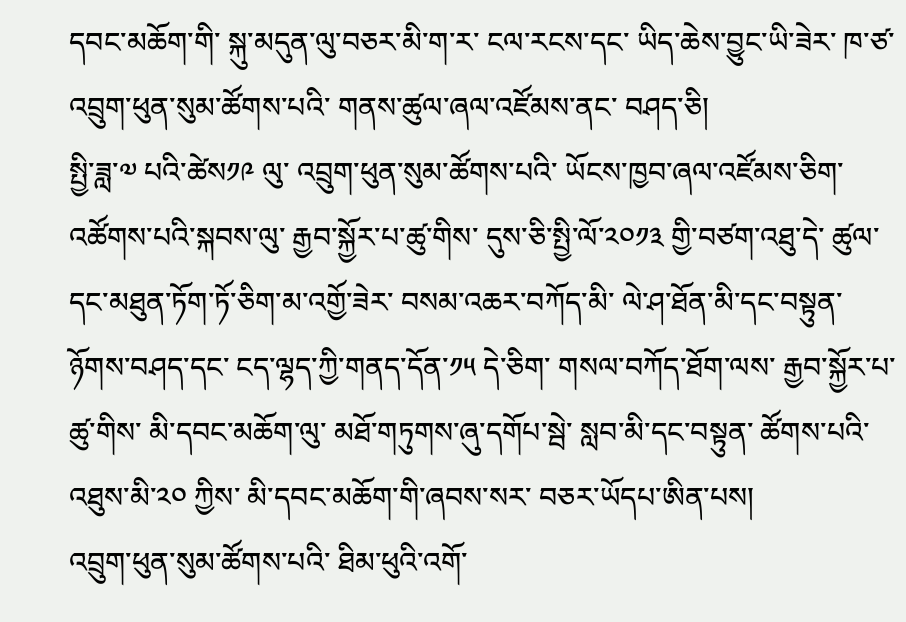དབང་མཆོག་གི་ སྐུ་མདུན་ལུ་བཅར་མི་ག་ར་ ངལ་རངས་དང་ ཡིད་ཆེས་བྱུང་ཡི་ཟེར་ ཁ་ཙ་ འབྲུག་ཕུན་སུམ་ཚོགས་པའི་ གནས་ཚུལ་ཞལ་འཛོམས་ནང་ བཤད་ཅི།
སྤྱི་ཟླ་༧ པའི་ཚེས༡༩ ལུ་ འབྲུག་ཕུན་སུམ་ཚོགས་པའི་ ཡོངས་ཁྱབ་ཞལ་འཛོམས་ཅིག་ འཚོགས་པའི་སྐབས་ལུ་ རྒྱབ་སྐྱོར་པ་ཚུ་གིས་ དུས་ཅི་སྤྱི་ལོ་༢༠༡༣ གྱི་བཙག་འཐུ་དེ་ ཚུལ་དང་མཐུན་ཏོག་ཏོ་ཅིག་མ་འགྱོ་ཟེར་ བསམ་འཆར་བཀོད་མི་ ལེ་ཤ་ཐོན་མི་དང་བསྟུན་ ཉོགས་བཤད་དང་ ངད་ལྷད་ཀྱི་གནད་དོན་༡༥ དེ་ཅིག་ གསལ་བཀོད་ཐོག་ལས་ རྒྱབ་སྐྱོར་པ་ཚུ་གིས་ མི་དབང་མཆོག་ལུ་ མཐོ་གཏུགས་ཞུ་དགོཔ་སྦེ་ སླབ་མི་དང་བསྟུན་ ཚོགས་པའི་འཐུས་མི་༢༠ ཀྱིས་ མི་དབང་མཆོག་གི་ཞབས་སར་ བཅར་ཡོདཔ་ཨིན་པས།
འབྲུག་ཕུན་སུམ་ཚོགས་པའི་ ཐིམ་ཕུའི་འགོ་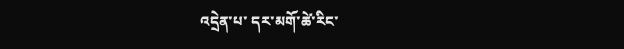འདྲེན་པ་ དར་མགོ་ཚེ་རིང་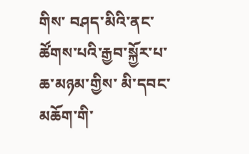གིས་ བཤད་མིའི་ནང་ ཚོགས་པའི་རྒྱབ་སྐྱོར་པ་ཆ་མཉམ་གྱིས་ མི་དབང་མཆོག་གི་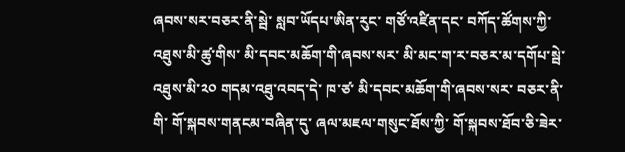ཞབས་སར་བཅར་ནི་སྦེ་ སླབ་ཡོདཔ་ཨིན་རུང་ གཙོ་འཛིན་དང་ བཀོད་ཚོགས་ཀྱི་འཐུས་མི་ཚུ་གིས་ མི་དབང་མཆོག་གི་ཞབས་སར་ མི་མང་ག་ར་བཅར་མ་དགོཔ་སྦེ་ འཐུས་མི་༢༠ གདམ་འཐུ་འབད་དེ་ ཁ་ཙ་ མི་དབང་མཆོག་གི་ཞབས་སར་ བཅར་ནི་གི་ གོ་སྐབས་གནངམ་བཞིན་དུ་ ཞལ་མཇལ་གསུང་ཐོས་ཀྱི་ གོ་སྐབས་ཐོབ་ཅི་ཟེར་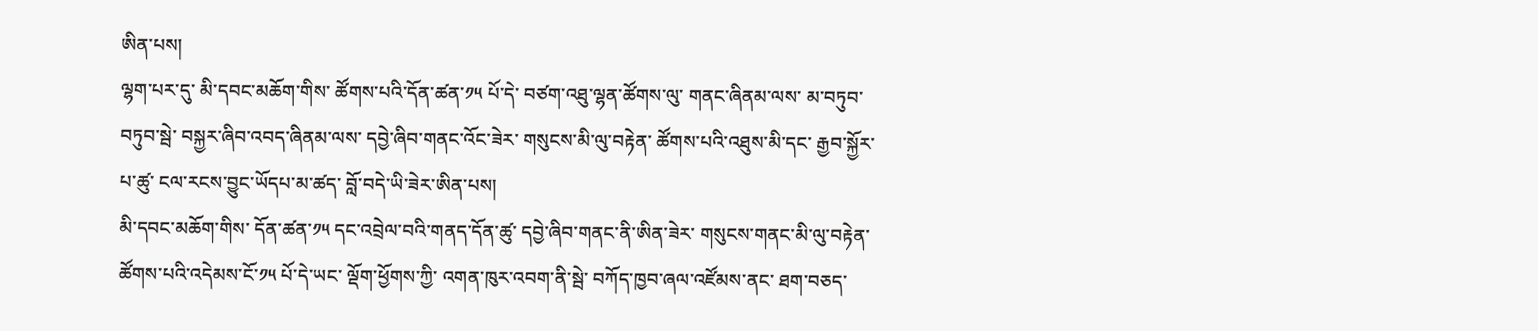ཨིན་པས།
ལྷག་པར་དུ་ མི་དབང་མཆོག་གིས་ ཚོགས་པའི་དོན་ཚན་༡༥ པོ་དེ་ བཙག་འཐུ་ལྷན་ཚོགས་ལུ་ གནང་ཞིནམ་ལས་ མ་བཏུབ་བཏུབ་སྦེ་ བསྐྱར་ཞིབ་འབད་ཞིནམ་ལས་ དབྱེ་ཞིབ་གནང་འོང་ཟེར་ གསུངས་མི་ལུ་བརྟེན་ ཚོགས་པའི་འཐུས་མི་དང་ རྒྱབ་སྐྱོར་པ་ཚུ་ ངལ་རངས་བྱུང་ཡོདཔ་མ་ཚད་ བློ་བདེ་ཡི་ཟེར་ཨིན་པས།
མི་དབང་མཆོག་གིས་ དོན་ཚན་༡༥ དང་འབྲེལ་བའི་གནད་དོན་ཚུ་ དབྱེ་ཞིབ་གནང་ནི་ཨིན་ཟེར་ གསུངས་གནང་མི་ལུ་བརྟེན་ ཚོགས་པའི་འདེམས་ངོ་༡༥ པོ་དེ་ཡང་ ལྡོག་ཕྱོགས་ཀྱི་ འགན་ཁུར་འབག་ནི་སྦེ་ བཀོད་ཁྱབ་ཞལ་འཛོམས་ནང་ ཐག་བཅད་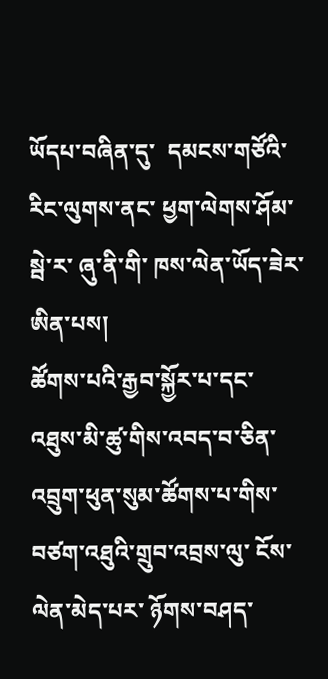ཡོདཔ་བཞིན་དུ་  དམངས་གཙོའི་རིང་ལུགས་ནང་ ཕྱག་ལེགས་ཤོམ་སྦེ་ར་ ཞུ་ནི་གི་ ཁས་ལེན་ཡོད་ཟེར་ཨིན་པས།
ཚོགས་པའི་རྒྱབ་སྐྱོར་པ་དང་ འཐུས་མི་ཚུ་གིས་འབད་བ་ཅིན་ འབྲུག་ཕུན་སུམ་ཚོགས་པ་གིས་ བཙག་འཐུའི་གྲུབ་འབྲས་ལུ་ ངོས་ལེན་མེད་པར་ ཉོགས་བཤད་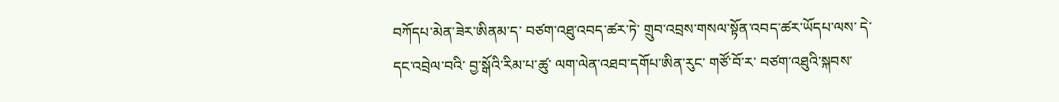བཀོདཔ་མེན་ཟེར་ཨིནམ་ད་ བཙག་འཐུ་འབད་ཚར་ཏེ་ གྲུབ་འབྲས་གསལ་སྟོན་འབད་ཚར་ཡོདཔ་ལས་ དེ་དང་འབྲེལ་བའི་ བྱ་སྒོའི་རིམ་པ་ཚུ་ ལག་ལེན་འཐབ་དགོཔ་ཨིན་རུང་ གཙོ་བོ་ར་ བཙག་འཐུའི་སྐབས་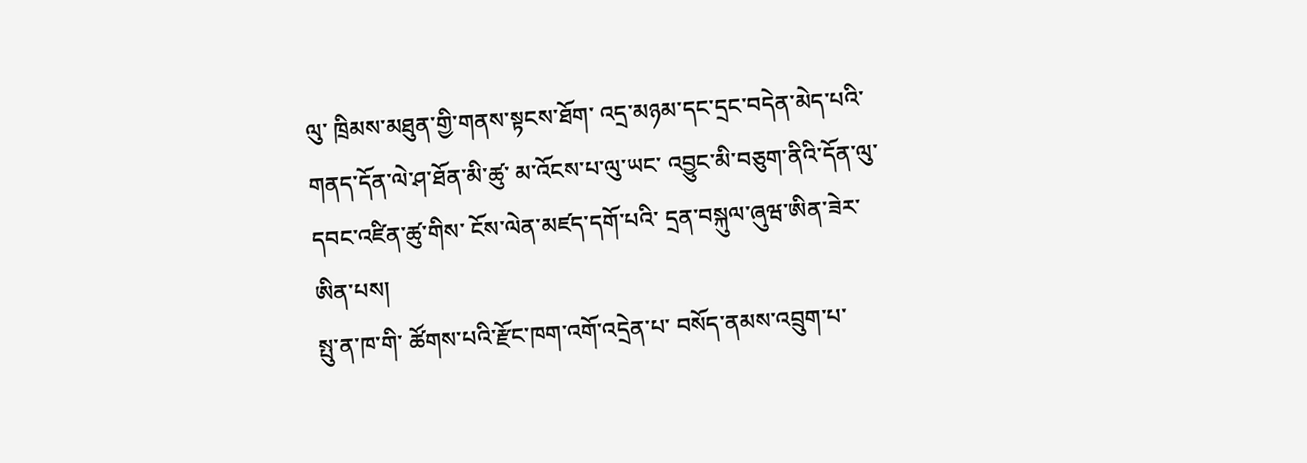ལུ་ ཁྲིམས་མཐུན་གྱི་གནས་སྟངས་ཐོག་ འདྲ་མཉམ་དང་དྲང་བདེན་མེད་པའི་ གནད་དོན་ལེ་ཤ་ཐོན་མི་ཚུ་ མ་འོངས་པ་ལུ་ཡང་ འབྱུང་མི་བཅུག་ནིའི་དོན་ལུ་ དབང་འཛིན་ཚུ་གིས་ ངོས་ལེན་མཛད་དགོ་པའི་ དྲན་བསྐུལ་ཞུཝ་ཨིན་ཟེར་ཨིན་པས།
སྤུ་ན་ཁ་གི་ ཚོགས་པའི་རྫོང་ཁག་འགོ་འདྲེན་པ་ བསོད་ནམས་འབྲུག་པ་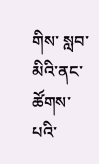གིས་ སླབ་མིའི་ནང་ ཚོགས་པའི་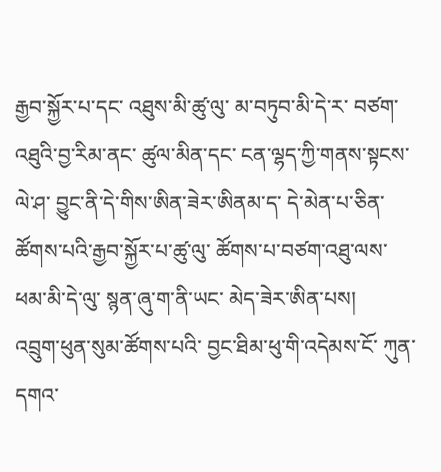རྒྱབ་སྐྱོར་པ་དང་ འཐུས་མི་ཚུ་ལུ་ མ་བཏུབ་མི་དེ་ར་ བཙག་འཐུའི་བྱ་རིམ་ནང་ ཚུལ་མིན་དང་ ངན་ལྷད་ཀྱི་གནས་སྟངས་ལེ་ཤ་ བྱུང་ནི་དེ་གིས་ཨིན་ཟེར་ཨིནམ་ད་ དེ་མེན་པ་ཅིན་ ཚོགས་པའི་རྒྱབ་སྐྱོར་པ་ཚུ་ལུ་ ཚོགས་པ་བཙག་འཐུ་ལས་ ཕམ་མི་དེ་ལུ་ སྙན་ཞུ་ག་ནི་ཡང་ མེད་ཟེར་ཨིན་པས།
འབྲུག་ཕུན་སུམ་ཚོགས་པའི་ བྱང་ཐིམ་ཕུ་གི་འདེམས་ངོ་ ཀུན་དགའ་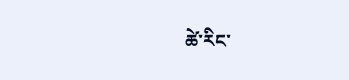ཚེ་རིང་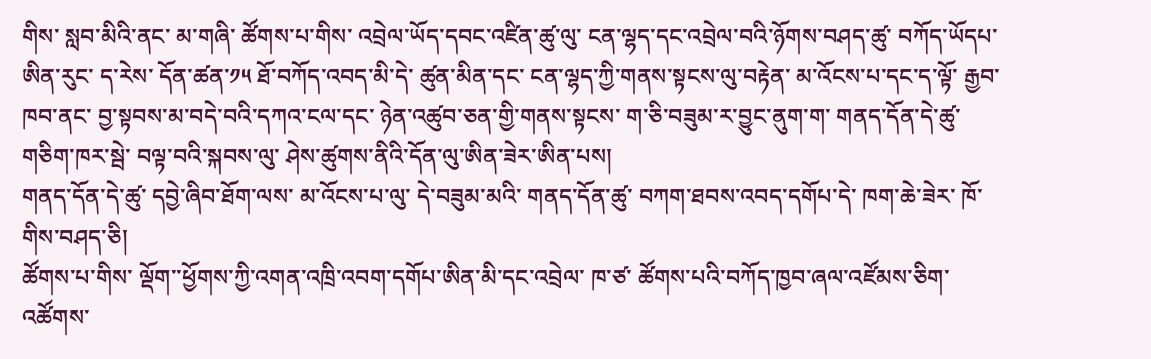གིས་ སླབ་མིའི་ནང་ མ་གཞི་ ཚོགས་པ་གིས་ འབྲེལ་ཡོད་དབང་འཛིན་ཚུ་ལུ་ ངན་ལྷད་དང་འབྲེལ་བའི་ཉོགས་བཤད་ཚུ་ བཀོད་ཡོདཔ་ཨིན་རུང་ ད་རེས་ དོན་ཚན་༡༥ ཐོ་བཀོད་འབད་མི་དེ་ ཚུན་མིན་དང་ ངན་ལྷད་ཀྱི་གནས་སྟངས་ལུ་བརྟེན་ མ་འོངས་པ་དང་ད་ལྟོ་ རྒྱབ་ཁབ་ནང་ བྱ་སྟབས་མ་བདེ་བའི་དཀའ་ངལ་དང་ ཉེན་འཚུབ་ཅན་གྱི་གནས་སྟངས་ ག་ཅི་བཟུམ་ར་བྱུང་ནུག་ག་ གནད་དོན་དེ་ཚུ་གཅིག་ཁར་སྦེ་ བལྟ་བའི་སྐབས་ལུ་ ཤེས་ཚུགས་ནིའི་དོན་ལུ་ཨིན་ཟེར་ཨིན་པས།
གནད་དོན་དེ་ཚུ་ དབྱེ་ཞིབ་ཐོག་ལས་ མ་འོངས་པ་ལུ་ དེ་བཟུམ་མའི་ གནད་དོན་ཚུ་ བཀག་ཐབས་འབད་དགོཔ་དེ་ ཁག་ཆེ་ཟེར་ ཁོ་གིས་བཤད་ཅི།
ཚོགས་པ་གིས་ ལྡོག་་ཕྱོགས་ཀྱི་འགན་འཁྲི་འབག་དགོཔ་ཨིན་མི་དང་འབྲེལ་ ཁ་ཙ་ ཚོགས་པའི་བཀོད་ཁྱབ་ཞལ་འཛོམས་ཅིག་ འཚོགས་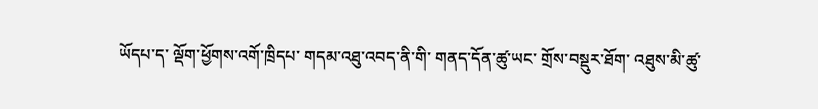ཡོདཔ་ད་ ལྡོག་ཕྱོགས་འགོ་ཁྲིདཔ་ གདམ་འཐུ་འབད་ནི་གི་ གནད་དོན་ཚུ་ཡང་ གྲོས་བསྡུར་ཐོག་ འཐུས་མི་ཚུ་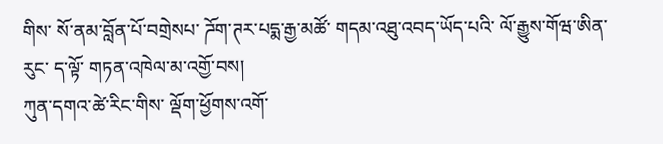གིས་ སོ་ནམ་བློན་པོ་བགྲེསཔ་ ཌོག་ཊར་པདྨ་རྒྱ་མཚོ་ གདམ་འཐུ་འབད་ཡོད་པའི་ ལོ་རྒྱུས་གོཝ་ཨིན་རུང་ ད་ལྟོ་ གཏན་འཁེལ་མ་འགྱོ་བས།
ཀུན་དགའ་ཚེ་རིང་གིས་ ལྡོག་ཕྱོགས་འགོ་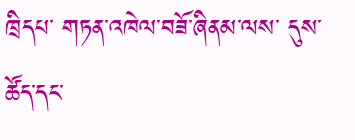ཁྲིདཔ་ གཏན་འཁེལ་བཟོ་ཞིནམ་ལས་ དུས་ཚོད་དང་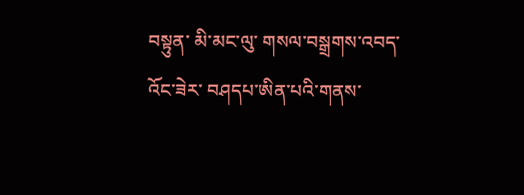བསྟུན་ མི་མང་ལུ་ གསལ་བསྒྲགས་འབད་འོང་ཟེར་ བཤདཔ་ཨིན་པའི་གནས་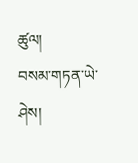ཚུལ།
བསམ་གཏན་ཡེ་ཤེས།